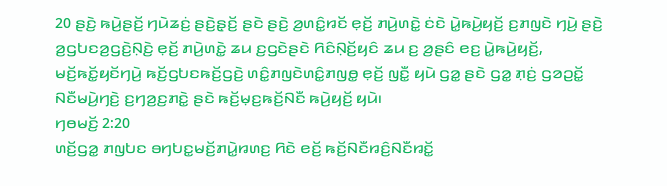20 ꤔꤢꤧ꤬ ꤒꤣꤧ꤬ꤔꤢꤩ꤬ ꤚꤣꤧꤘꤢꤦ꤬ ꤔꤢꤧ꤬ꤔ꤫ꤢꤩ꤬ ꤔꤢꤧ ꤔꤢꤧ꤬ ꤤ꤬ꤛꤢꤨ꤭ꤙꤢꤩ ꤕ꤫ꤢꤩ꤬ ꤊꤣꤧ꤬ꤛꤢꤧ꤭ ꤢꤦꤢꤧ ꤣꤧ꤭ꤒꤣꤧ꤬ꤟꤢꤩ꤬ ꤢ꤬ꤊꤜꤢꤧ ꤚꤣꤧ꤬ ꤔꤢꤧ꤬ ꤤ꤬ꤞꤝꤢꤤ꤬ꤞꤢꤧ꤬ꤡ꤫ꤢꤧ꤬ ꤕ꤫ꤢꤩ꤬ ꤊꤣꤧ꤬ꤛꤢꤧ꤭ ꤘꤣ ꤢ꤬ꤞꤢꤧꤔꤢꤧ ꤖꤢꤨꤡ꤫ꤢꤩ꤬ꤟꤢꤨ ꤘꤣ ꤢ꤬ ꤤ꤬ꤔꤢꤨ ꤕꤢ꤬ ꤣꤧ꤭ꤒꤣꤧ꤬ꤟꤢꤩ꤬, ꤗꤢꤩ꤬ꤒꤢꤩ꤭ꤟꤢꤩꤚꤣꤧ꤬ ꤒꤢꤩ꤬ꤞꤝꤢꤒꤢꤩ꤬ꤞꤢꤧ꤬ ꤛꤢꤨ꤭ꤊꤜꤢꤧꤛꤢꤨ꤭ꤊꤜꤥ꤭ ꤕ꤫ꤢꤩ꤬ ꤜꤢꤪ꤭ ꤟꤣꤧ ꤞꤤ꤭ ꤔꤢꤧ ꤞꤤ꤭ ꤊ꤫ꤢꤦ꤬ ꤞꤤꤑꤢꤩ꤭ ꤡꤢꤪꤗꤣꤧ꤬ꤚꤢꤧ꤬ ꤢ꤬ꤚꤤ꤬ꤢ꤬ꤊꤢꤧ꤭ ꤔꤢꤧ ꤒꤢꤩ꤬ꤗ꤫ꤢ꤬ꤒꤢꤩ꤬ꤡꤢꤪ ꤒꤣꤧ꤬ꤟꤢꤩ꤬ ꤟꤣꤧ꤯
ꤚꤥꤗꤢꤩ꤬ 2:20
ꤛꤢꤩ꤬ꤞꤤ꤭ ꤊꤜꤝꤢ ꤋꤚꤝꤢ꤭ꤗꤢꤩ꤬ꤊꤣꤧ꤭ꤙꤛꤢ꤬ ꤖꤢꤧ ꤕꤢꤩ꤬ ꤒꤢꤩ꤬ꤡꤢꤪꤙꤢꤨ꤬ꤡꤢꤪꤙꤢꤩ꤭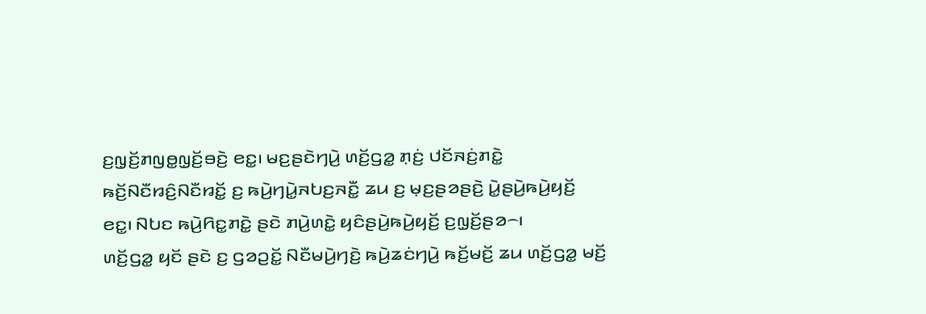ꤢ꤬ꤜ꤫ꤢꤩ꤬ꤊꤜꤥ꤭ꤜ꤫ꤢꤩ꤬ꤋꤢꤧ꤬ ꤕꤢ꤭꤯ ꤗꤢ꤬ꤔꤢꤧꤚꤣꤧ꤬ ꤛꤢꤩ꤬ꤞꤤ꤭ ꤊ꤫ꤢꤦ꤬ ꤓꤢꤩꤏꤢꤦ꤬ꤊꤢꤧ꤭ ꤒꤢꤩ꤬ꤡꤢꤪꤙꤢꤨ꤬ꤡꤢꤪꤙꤢꤩ꤭ ꤢ꤬ ꤒꤣꤧ꤬ꤚꤣꤧ꤭ꤏꤝꤢ꤬ꤏꤢꤪ꤭ ꤘꤣ ꤢ꤬ ꤗ꤫ꤢ꤬ꤔꤤꤔꤢꤧ꤬ ꤣꤧ꤭ꤔꤣꤧ꤬ꤒꤣꤧ꤬ꤟꤢꤩ꤬ ꤕꤢ꤭꤯ ꤡꤝꤢ ꤒꤣꤧ꤬ꤖꤢ꤭ꤊꤢꤧ꤭ ꤔꤢꤧ ꤊꤣꤧ꤬ꤛꤢꤧ꤭ ꤟꤢꤨꤔꤣꤧ꤬ꤒꤣꤧ꤬ꤟꤢꤩ꤬ ꤢ꤬ꤜ꤫ꤢꤩ꤬ꤔꤤ꤮꤯
ꤛꤢꤩ꤬ꤞꤤ꤭ ꤟꤢꤩ ꤔꤢꤧ ꤢ꤬ ꤞꤤꤑꤢꤩ꤭ ꤡꤢꤪꤗꤣꤧ꤬ꤚꤢꤧ꤬ ꤒꤣꤧ꤬ꤘꤢꤦꤚꤣꤧ꤬ ꤒꤢꤩ꤬ꤗꤢꤩ꤬ ꤘꤣ ꤛꤢꤩ꤬ꤞꤤ꤭ ꤗꤢꤩ꤬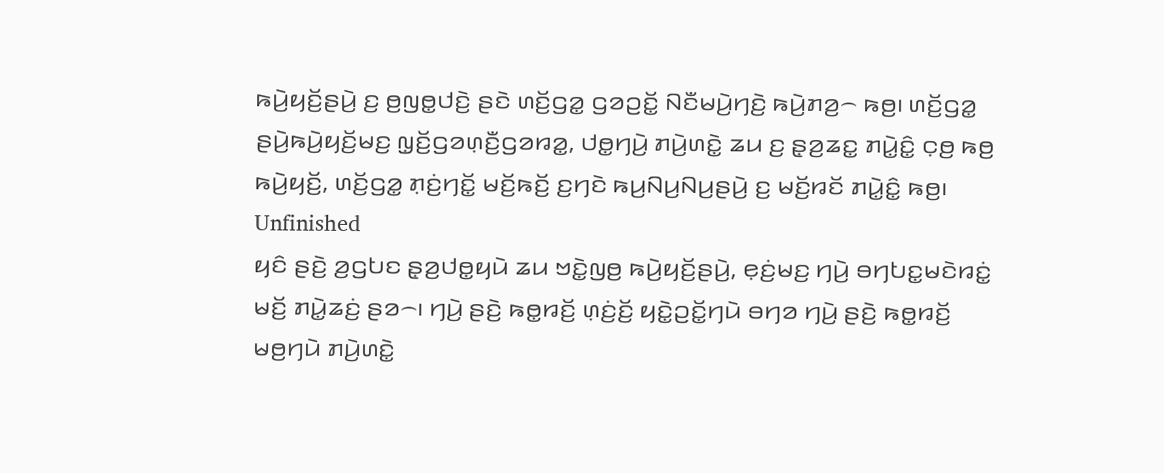ꤒꤣꤧ꤬ꤟꤢꤩ꤬ꤔꤣꤧ꤬ ꤢ꤬ ꤥ꤬ꤜꤥ꤭ꤓꤢꤧ꤬ ꤔꤢꤧ ꤛꤢꤩ꤬ꤞꤤ꤭ ꤞꤤꤑꤢꤩ꤭ ꤡꤢꤪꤗꤣꤧ꤬ꤚꤢꤧ꤬ ꤒꤣꤧ꤬ꤊꤤ꤬꤮ ꤒꤥ꤬꤯ ꤛꤢꤩ꤬ꤞꤤ꤭ ꤔꤣꤧ꤬ꤒꤣꤧ꤬ꤟꤢꤩ꤬ꤗꤢ꤬ ꤜ꤫ꤢꤩ꤬ꤞꤤꤛ꤫ꤢꤪ꤬ꤞꤤꤙꤤ꤭, ꤓꤥ꤭ꤚꤣꤧ꤬ ꤊꤣꤧ꤬ꤛꤢꤧ꤭ ꤘꤣ ꤢ꤬ ꤔ꤫ꤤ꤬ꤘꤢ꤭ ꤊꤣꤧ꤭ꤢꤨ꤭ ꤍ꤫ꤥ꤬ ꤒꤥ꤬ ꤒꤣꤧ꤬ꤟꤢꤩ꤬, ꤛꤢꤩ꤬ꤞꤤ꤭ ꤊ꤫ꤢꤦ꤬ꤚꤢꤩ꤭ ꤗꤢꤩ꤬ꤒꤢꤩ꤬ ꤢ꤬ꤚꤢꤧ ꤒꤣ꤬ꤡꤣ꤬ꤡꤣ꤬ꤔꤣꤧ꤬ ꤢ꤬ ꤗꤢꤩ꤬ꤙꤢꤩ ꤊꤣꤧ꤭ꤢꤨ꤭ ꤒꤥ꤬꤯ Unfinished
ꤟꤢꤨ ꤔꤢꤧ꤬ ꤤ꤬ꤞꤝꤢ ꤔ꤫ꤤ꤬ꤓꤥ꤭ꤟꤣꤧ ꤘꤣ ꤠꤢꤧ꤭ꤜꤥ꤬ ꤒꤣꤧ꤬ꤟꤢꤩ꤬ꤔꤣꤧ꤬, ꤕ꤫ꤢꤦ꤬ꤗꤢ꤬ ꤚꤣꤧ꤬ ꤋꤚꤝꤢ꤭ꤗꤢꤧꤙꤢꤦ꤭ ꤗꤢꤩ꤬ ꤊꤣꤧ꤭ꤘꤢꤦ꤬ ꤔꤤ꤮꤯ ꤚꤣꤧ꤬ ꤔꤢꤧ꤬ ꤒꤥ꤭ꤙꤢꤩ꤬ ꤛ꤫ꤢꤦ꤬ꤢꤩ꤬ ꤟꤢꤧ꤭ꤑꤢꤩ꤭ꤚꤣꤧ ꤋꤚꤤ ꤚꤣꤧ꤬ ꤔꤢꤧ꤬ ꤒꤥ꤭ꤙꤢꤩ꤬ ꤗꤥ꤬ꤚꤣꤧ ꤊꤣꤧ꤬ꤛꤢꤧ꤭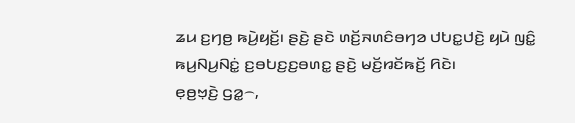ꤘꤣ ꤢ꤬ꤚꤥ꤬ ꤒꤣꤧ꤬ꤟꤢꤩ꤬꤯ ꤔꤢꤧ꤬ ꤔꤢꤧ ꤛꤢꤩ꤬ꤏꤛꤢꤨꤋꤚꤤ ꤓꤝꤢ꤭ꤓꤢꤧ꤬ ꤟꤣꤧ ꤜꤢꤨ꤭ ꤒꤣ꤬ꤡꤣ꤬ꤡꤢꤦ꤭ ꤢ꤬ꤋꤝꤢ꤬ꤢ꤬ꤋꤛꤢ꤭ ꤔꤢꤧ꤬ ꤗꤢꤩ꤬ꤙꤢꤩꤒꤢꤩ꤬ ꤖꤢꤧ꤯
ꤕ꤫ꤥ꤬ꤠ꤫ꤢꤧ꤬ ꤞꤤ꤭꤮,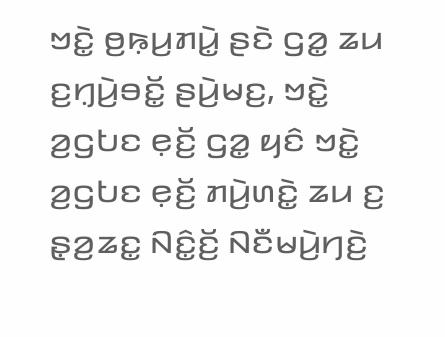ꤠꤢꤧ꤭ ꤥ꤬ꤒ꤫ꤣ꤬ꤊꤣꤧ꤭ ꤔꤢꤧ ꤞꤤ꤭ ꤘꤣ ꤢ꤬ꤚ꤫ꤣꤧ꤬ꤋꤢꤩ꤭ ꤔꤣꤧ꤬ꤗꤢ꤬, ꤠꤢꤧ꤭ ꤤ꤬ꤞꤝꤢ ꤕ꤫ꤢꤩ꤬ ꤞꤤ꤭ ꤟꤢꤨ ꤠꤢꤧ꤭ ꤤ꤬ꤞꤝꤢ ꤕ꤫ꤢꤩ꤬ ꤊꤣꤧ꤬ꤛꤢꤧ꤭ ꤘꤣ ꤢ꤬ ꤔ꤫ꤤ꤬ꤘꤢ꤭ ꤡꤢꤨ꤭ꤢꤩ꤬ ꤡꤢꤪꤗꤣꤧ꤬ꤚꤢꤧ꤬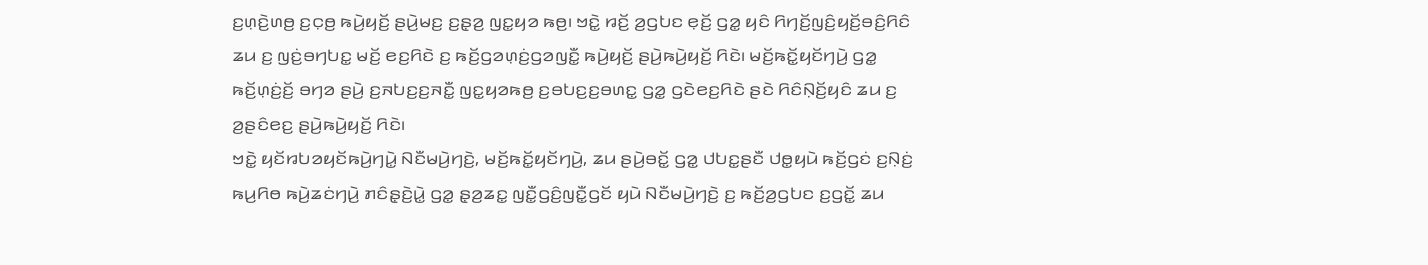ꤢ꤬ꤛ꤫ꤢꤧ꤬ꤛꤥ꤬ ꤢ꤬ꤍ꤫ꤥ꤬ ꤒꤣꤧ꤬ꤟꤢꤩ꤬ ꤔꤣꤧ꤬ꤗꤢ꤬ ꤢ꤬ꤔ꤫ꤤ꤬ ꤜꤢ꤭ꤟꤤ ꤒꤥ꤬꤯ ꤠꤢꤧ꤭ ꤙꤢꤩ꤬ ꤤ꤬ꤞꤝꤢ ꤕ꤫ꤢꤩ꤬ ꤞꤤ꤭ ꤟꤢꤨ ꤖꤚꤢꤩ꤬ꤜꤢꤨ꤬ꤟꤢꤩ꤬ꤋꤢꤨ꤬ꤖꤢꤨ ꤘꤣ ꤢ꤬ ꤜꤢꤦ꤬ꤋꤚꤝꤢ꤭ ꤗꤢꤩ꤬ ꤕꤢ꤬ꤖꤢꤧ ꤢ꤬ ꤒꤢꤩ꤬ꤞꤤꤛ꤫ꤢꤦ꤬ꤞꤤꤜꤢꤪ꤭ ꤒꤣꤧ꤬ꤟꤢꤩ꤬ ꤔꤣꤧ꤬ꤒꤣꤧ꤬ꤟꤢꤩ꤬ ꤖꤢꤧ꤯ ꤗꤢꤩ꤬ꤒꤢꤩ꤭ꤟꤢꤩꤚꤣꤧ꤬ ꤞꤤ꤭ ꤒꤢꤩ꤬ꤛ꤫ꤢꤦ꤬ꤢꤩ꤬ ꤋꤚꤤ ꤔꤣꤧ꤬ ꤢ꤬ꤏꤝꤢ꤬ꤢ꤬ꤏꤢꤪ꤭ ꤜꤢ꤭ꤟꤤꤒꤥ꤬ ꤢ꤬ꤋꤝꤢ꤬ꤢ꤬ꤋꤛꤢ꤭ ꤞꤤ꤭ ꤞꤢꤧꤕꤢ꤬ꤖꤢꤧ ꤔꤢꤧ ꤖꤢꤨꤡ꤫ꤢꤩ꤬ꤟꤢꤨ ꤘꤣ ꤢ꤬ ꤤ꤬ꤔꤢꤨꤕꤢ꤬ ꤔꤣꤧ꤬ꤒꤣꤧ꤬ꤟꤢꤩ꤬ ꤖꤢꤧ꤯
ꤠꤢꤧ꤭ ꤟꤢꤩꤙꤝꤤꤟꤢꤩꤒꤣꤧ꤬ꤚꤣꤧ꤭ ꤡꤢꤪꤗꤣꤧ꤬ꤚꤢꤧ꤬, ꤗꤢꤩ꤬ꤒꤢꤩ꤭ꤟꤢꤩꤚꤣꤧ꤬, ꤘꤣ ꤔꤣꤧ꤬ꤋꤢꤩ꤭ ꤞꤤ꤭ ꤓꤝꤢ꤭ꤔꤢꤪ ꤓꤥ꤭ꤟꤣꤧ ꤒꤢꤩ꤬ꤞꤢꤦ ꤢ꤬ꤡ꤫ꤢꤦ꤬ ꤒꤣ꤬ꤖꤥ ꤒꤣꤧ꤬ꤘꤢꤦꤚꤣꤧ꤬ ꤊꤢꤨꤔ꤫ꤢꤧ꤬ꤣꤧ꤭ ꤞꤤ꤭ ꤔ꤫ꤤ꤬ꤘꤢ꤭ ꤜꤢꤪ꤭ꤞꤢꤨ꤬ꤜꤢꤪ꤭ꤞꤢꤩ ꤟꤣꤧ ꤡꤢꤪꤗꤣꤧ꤬ꤚꤢꤧ꤬ ꤢ꤬ ꤒꤢꤩ꤬ꤤ꤬ꤞꤝꤢ ꤢ꤬ꤞꤢꤩ꤭ ꤘꤣ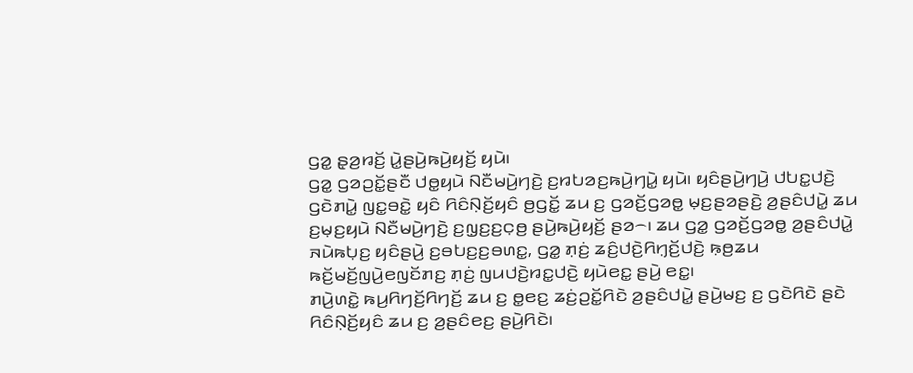ꤞꤤ꤭ ꤔ꤫ꤤ꤬ꤙꤢꤩ꤬ ꤣꤧ꤭ꤔꤣꤧ꤬ꤒꤣꤧ꤬ꤟꤢꤩ꤬ ꤟꤣꤧ꤯
ꤞꤤ꤭ ꤞꤤꤑꤢꤩ꤭ꤔꤢꤪ ꤓꤥ꤭ꤟꤣꤧ ꤡꤢꤪꤗꤣꤧ꤬ꤚꤢꤧ꤬ ꤢ꤬ꤙꤝꤤꤢ꤬ꤒꤣꤧ꤬ꤚꤣꤧ꤭ ꤟꤣꤧ꤯ ꤟꤢꤨꤔꤣꤧ꤬ꤚꤣꤧ꤬ ꤓꤝꤢ꤭ꤓꤢꤧ꤬ ꤞꤢꤧꤊꤣꤧ꤭ ꤜꤢ꤭ꤋꤢꤧ꤭ ꤟꤢꤨ ꤖꤢꤨꤡ꤫ꤢꤩ꤬ꤟꤢꤨ ꤥ꤬ꤞꤢꤩ꤭ ꤘꤣ ꤢ꤬ ꤞꤤꤢꤩ꤬ꤞꤤꤥ꤭ ꤗ꤫ꤢ꤬ꤔꤤꤔꤢꤧ꤬ ꤤ꤬ꤔꤢꤨꤓꤣꤧ꤭ ꤘꤣ ꤢ꤬ꤗ꤫ꤢ꤬ꤟꤣꤧ ꤡꤢꤪꤗꤣꤧ꤬ꤚꤢꤧ꤬ ꤢ꤬ꤜ꤫ꤢ꤬ꤢ꤬ꤍ꤫ꤥ꤬ ꤔꤣꤧ꤬ꤒꤣꤧ꤬ꤟꤢꤩ꤬ ꤔꤤ꤮꤯ ꤘꤣ ꤞꤤ꤭ ꤞꤤꤢꤩ꤬ꤞꤤꤥ꤭ ꤤ꤬ꤔꤢꤨꤓꤣꤧ꤭ ꤏꤣꤧꤒꤝ꤫ꤢ꤬ ꤟꤢꤨꤔꤣꤧ꤬ ꤢ꤬ꤋꤝꤢ꤬ꤢ꤬ꤋꤛꤢ꤭, ꤞꤤ꤭ ꤊ꤫ꤢꤦ꤬ ꤘꤢꤨ꤬ꤓꤢꤧ꤬ꤖꤚ꤫ꤢꤩ꤬ꤓꤢꤧ꤬ ꤒ꤫ꤥ꤬ꤘꤣ ꤒꤢꤩ꤬ꤗꤢꤩ꤬ꤜꤣꤧ꤬ꤕꤜꤢꤩꤊꤢ꤬ ꤊ꤫ꤢꤦ꤬ ꤜꤣꤓꤢꤧ꤬ꤙꤢ꤭ꤓꤢꤧ꤬ ꤟꤣꤧꤕꤢ꤭ ꤔꤣꤧ꤬ ꤕꤢ꤭꤯
ꤊꤣꤧ꤬ꤛꤢꤧ꤭ ꤒꤣ꤬ꤖꤚꤢꤩ꤬ꤖꤚꤢꤩ꤬ ꤘꤣ ꤢ꤬ ꤥ꤭ꤕꤢ꤬ ꤘꤢꤦ꤬ꤑꤢꤩ꤭ꤖꤢꤧ ꤤ꤬ꤔꤢꤨꤓꤣꤧ꤭ ꤔꤣꤧ꤬ꤗꤢ꤬ ꤢ꤬ ꤞꤢꤧꤖꤢꤧ ꤔꤢꤧ ꤖꤢꤨꤡ꤫ꤢꤩ꤬ꤟꤢꤨ ꤘꤣ ꤢ꤬ ꤤ꤬ꤔꤢꤨꤕꤢ꤬ ꤔꤣꤧ꤬ꤖꤢꤧ꤯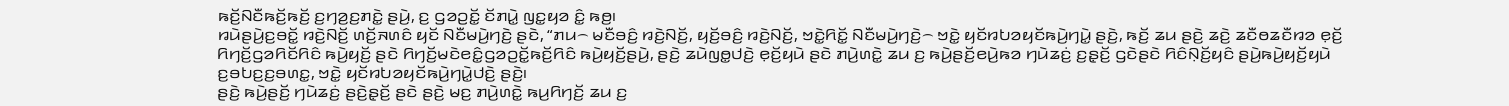ꤒꤢꤩ꤬ꤡꤢꤪꤒꤢꤩ꤬ꤒꤢꤩ꤬ ꤢ꤬ꤚꤤ꤬ꤢ꤬ꤊꤢꤧ꤭ ꤔꤣꤧ꤬, ꤢ꤬ ꤞꤤꤑꤢꤩ꤭ ꤢꤩꤊꤣꤧ꤭ ꤜꤢ꤭ꤟꤤ ꤢꤨ꤭ ꤒꤥ꤬꤯
ꤙꤣꤧꤔꤣꤧ꤬ꤢ꤬ꤋꤢꤩ꤭ ꤙꤢꤧ꤬ꤡꤢꤩ꤬ ꤛꤢꤩ꤬ꤏꤛꤢꤨ ꤟꤢꤩ ꤡꤢꤪꤗꤣꤧ꤬ꤚꤢꤧ꤬ ꤔꤢꤧ, “ꤊꤣ꤮ ꤗꤢꤪꤋꤢꤨ꤬ ꤙꤢꤧ꤬ꤡꤢꤩ꤬, ꤟꤢꤩ꤬ꤋꤢꤨ꤬ ꤙꤢꤧ꤬ꤡꤢꤩ꤬, ꤠꤢꤧ꤭ꤖꤢꤩ꤭ ꤡꤢꤪꤗꤣꤧ꤬ꤚꤢꤧ꤬꤮ ꤠꤢꤧ꤭ ꤟꤢꤩꤙꤝꤤꤟꤢꤩꤒꤣꤧ꤬ꤚꤣꤧ꤭ ꤔꤢꤧ꤬, ꤒꤢꤩ꤬ ꤘꤣ ꤔꤢꤧ꤬ ꤘꤢꤧ꤬ ꤘꤢꤪꤥꤘꤢꤪꤙꤤ ꤕ꤫ꤢꤩ꤬ ꤖꤚꤢꤩ꤬ꤞꤤꤖꤢꤩꤖꤢꤨ ꤒꤣꤧ꤬ꤟꤢꤩ꤬ ꤔꤢꤧ ꤖꤚꤢꤩ꤬ꤗꤢꤧꤕꤢꤨ꤭ꤞꤤꤑꤢꤩ꤭ꤒꤢꤩ꤬ꤖꤢꤨ ꤒꤣꤧ꤬ꤟꤢꤩ꤬ꤔꤣꤧ꤬, ꤔꤢꤧ꤬ ꤘꤣꤧꤜꤥ꤭ꤓꤢꤧ꤬ ꤕ꤫ꤢꤩ꤬ꤟꤣꤧ ꤔꤢꤧ ꤊꤣꤧ꤬ꤛꤢꤧ꤭ ꤘꤣ ꤢ꤬ ꤒꤣꤧ꤬ꤔꤢꤩ꤬ꤕꤣꤧ꤬ꤒꤤ ꤚꤣꤧꤘꤢꤦ꤬ ꤢ꤬ꤔ꤫ꤢꤩ꤬ ꤞꤢꤧꤔꤢꤧ ꤖꤢꤨꤡ꤫ꤢꤩ꤬ꤟꤢꤨ ꤔꤣꤧ꤬ꤒꤣꤧ꤬ꤟꤢꤩ꤬ꤟꤣꤧ ꤢ꤬ꤋꤝꤢ꤬ꤢ꤬ꤋꤛꤢ꤭, ꤠꤢꤧ꤭ ꤟꤢꤩꤙꤝꤤꤟꤢꤩꤒꤣꤧ꤬ꤚꤣꤧ꤭ꤓꤢꤧ꤬ ꤔꤢꤧ꤬꤯
ꤔꤢꤧ꤬ ꤒꤣꤧ꤬ꤔꤢꤩ꤬ ꤚꤣꤧꤘꤢꤦ꤬ ꤔꤢꤧ꤬ꤔ꤫ꤢꤩ꤬ ꤔꤢꤧ ꤔꤢꤧ꤬ ꤗꤢ꤬ ꤊꤣꤧ꤬ꤛꤢꤧ꤭ ꤒꤣ꤬ꤖꤚꤢꤩ꤬ ꤘꤣ ꤢ꤬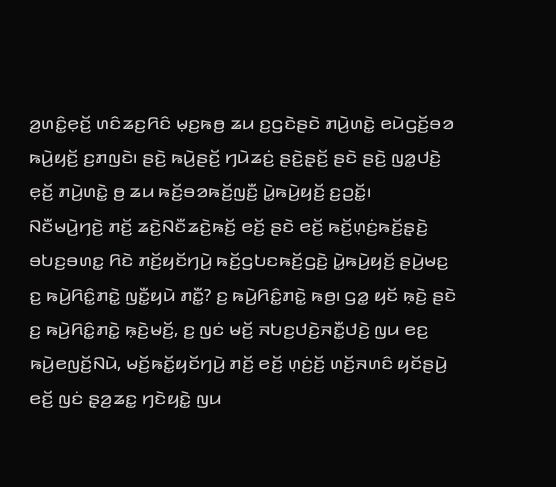ꤤ꤬ꤛꤢꤨ꤭ꤕ꤫ꤢꤩ꤬ ꤛꤢꤨꤘꤢ꤬ꤖꤢꤨ ꤗ꤫ꤢ꤬ꤒꤥ꤬ ꤘꤣ ꤢ꤬ꤞꤢꤧꤔꤢꤧ ꤊꤣꤧ꤬ꤛꤢꤧ꤭ ꤕꤣꤧꤞꤢꤩ꤬ꤋꤤ ꤒꤣꤧ꤬ꤟꤢꤩ꤬ ꤢ꤬ꤊꤜꤢꤧ꤯ ꤔꤢꤧ꤬ ꤒꤣꤧ꤬ꤔꤢꤩ꤬ ꤚꤣꤧꤘꤢꤦ꤬ ꤔꤢꤧ꤬ꤔ꤫ꤢꤩ꤬ ꤔꤢꤧ ꤔꤢꤧ꤬ ꤜꤤ꤭ꤓꤢꤧ꤬ ꤕ꤫ꤢꤩ꤬ ꤊꤣꤧ꤬ꤛꤢꤧ꤭ ꤥ꤬ ꤘꤣ ꤒꤢꤩ꤬ꤋꤤꤒꤢꤩ꤬ꤜꤢꤪ꤬ ꤣꤧ꤭ꤒꤣꤧ꤬ꤟꤢꤩ꤬ ꤢ꤬ꤑꤢꤩ꤭꤯
ꤡꤢꤪꤗꤣꤧ꤬ꤚꤢꤧ꤬ ꤊꤢꤩ꤬ ꤘꤢꤧ꤬ꤡꤢꤪꤘꤢꤧ꤬ꤒꤢꤩ꤬ ꤕꤢꤩ꤬ ꤔꤢꤧ ꤕꤢꤩ꤬ ꤒꤢꤩ꤬ꤛ꤫ꤢꤦ꤬ꤒꤢꤩ꤬ꤔ꤫ꤢꤧ꤬ ꤋꤝꤢ꤬ꤋꤛꤢ꤭ ꤖꤢꤧ ꤊꤢꤩ꤬ꤟꤢꤩꤚꤣꤧ꤬ ꤒꤢꤩ꤬ꤞꤝꤢꤒꤢꤩ꤬ꤞꤢꤧ꤬ ꤣꤧ꤭ꤒꤣꤧ꤬ꤟꤢꤩ꤬ ꤔꤣꤧ꤬ꤗꤢ꤬ ꤢ꤬ ꤒꤣꤧ꤬ꤖꤢꤨ꤭ꤊꤢꤧ꤭ ꤜꤢꤪ꤭ꤟꤣꤧ ꤊꤢꤪ꤭? ꤢ꤬ ꤒꤣꤧ꤬ꤖꤢꤨ꤭ꤊꤢꤧ꤭ ꤒꤥ꤬꤯ ꤞꤤ꤭ ꤟꤢꤩ ꤒ꤫ꤢꤧ꤬ ꤔꤢꤧ ꤢ꤬ ꤒꤣꤧ꤬ꤖꤢꤨ꤭ꤊꤢꤧ꤭ ꤒ꤫ꤢꤧ꤬ꤗꤢꤩ꤬, ꤢ꤬ ꤜꤢꤦ ꤗꤢꤩ꤬ ꤏꤝꤢ꤬ꤓꤢꤧ꤬ꤏꤢꤪ꤭ꤓꤢꤧ꤬ ꤜꤣ ꤕꤢ꤬ ꤒꤣꤧ꤬ꤕꤜꤢꤩ꤬ꤡꤣꤧ, ꤗꤢꤩ꤬ꤒꤢꤩ꤭ꤟꤢꤩꤚꤣꤧ꤬ ꤊꤢꤩ꤬ ꤕꤢꤩ꤬ ꤛ꤫ꤢꤦ꤬ꤢꤩ꤬ ꤛꤢꤩ꤬ꤏꤛꤢꤨ ꤟꤢꤩꤔꤣꤧ꤬ ꤕꤢꤩ꤬ ꤜꤢꤦ ꤔ꤫ꤤ꤬ꤘꤢ꤭ ꤚꤢꤧꤟꤢꤧ꤭ ꤜꤣ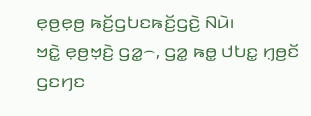ꤕ꤫ꤥ꤬ꤕ꤫ꤥ꤬ ꤒꤢꤩ꤬ꤞꤝꤢꤒꤢꤩ꤬ꤞꤢꤧ꤬ ꤡꤣꤧ꤯
ꤠꤢꤧ꤭ ꤕ꤫ꤥ꤬ꤠ꤫ꤢꤧ꤬ ꤞꤤ꤭꤮, ꤞꤤ꤭ ꤒꤥ꤭ ꤓꤝꤢ꤭ ꤚ꤫ꤥ꤬ꤢꤩ ꤞꤢꤚꤢ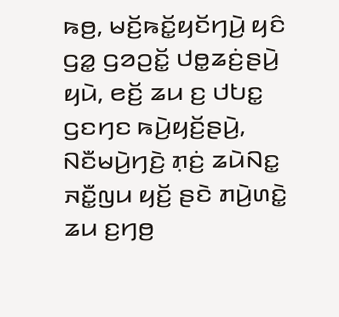ꤒꤥ꤬, ꤗꤢꤩ꤬ꤒꤢꤩ꤭ꤟꤢꤩꤚꤣꤧ꤬ ꤟꤢꤨ ꤞꤤ꤭ ꤞꤤꤑꤢꤩ꤭ ꤓꤥ꤭ꤘꤢꤦ꤬ꤔꤣꤧ꤬ ꤟꤣꤧ, ꤕꤢꤩ꤬ ꤘꤣ ꤢ꤬ ꤓꤝꤢ꤭ ꤞꤢꤚꤢ ꤒꤣꤧ꤬ꤟꤢꤩ꤬ꤔꤣꤧ꤬, ꤡꤢꤪꤗꤣꤧ꤬ꤚꤢꤧ꤬ ꤊ꤫ꤢꤦ꤬ ꤘꤣꤧꤡꤢ꤭ ꤏꤢꤪ꤭ꤜꤣ ꤟꤢꤩ꤬ ꤔꤢꤧ ꤊꤣꤧ꤬ꤛꤢꤧ꤭ ꤘꤣ ꤢ꤬ꤚꤥ꤬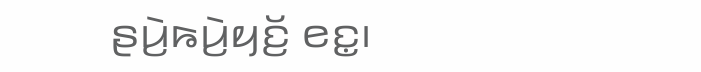ꤔꤣꤧ꤬ꤒꤣꤧ꤬ꤟꤢꤩ꤬ ꤕꤢ꤭꤯